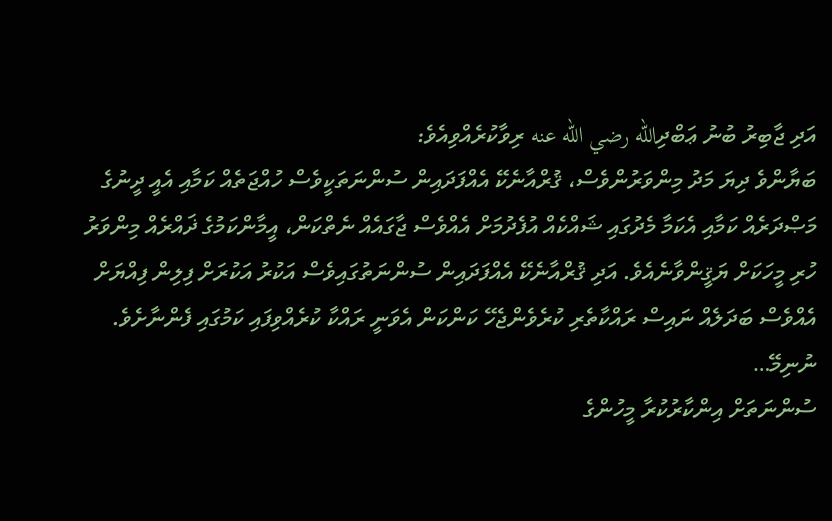އަދި ޖާބިރު ބުނު ޢަބްދިالله رضي الله عنه ރިވާކުރެއްވިއެވެ:
ބަޔާންވެ ދިޔަ މަދު މިންވަރުންވެސް، ޤުރްއާނެކޭ އެއްފަދައިން ސުންނަތަކީވެސް ހުއްޖަތެއް ކަމާއި އެއީ ދީނުގެ މަޞްދަރެއް ކަމާއި އެކަމާ މެދުގައި ޝައްކެއް އުފެދުމަށް އެއްވެސް ޖާގައެއް ނެތްކަން، އީމާންކަމުގެ ޛައްރެއް މިންވަރު ހުރި މީހަކަށް ޔަޤީންވާނެއެވެ. އަދި ޤުރްއާނެކޭ އެއްފަދައިން ސުންނަތުގައިވެސް އަކުރު އަކުރަށް ފިލިން ފިއްޔަށް އެއްވެސް ބަދަލެއް ނައިސް ރައްކާތެރި ކުރެވެންޖެހޭ ކަންކަން އެވަނީ ރައްކާ ކުރެއްވިފައި ކަމުގައި ފެންނާށެވެ.
ނުނިމޭ…
ސުންނަތަށް އިންކާރުކުރާ މީހުންގެ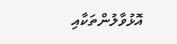އޮޅުވާލުންތަކާއި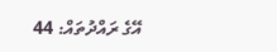އޭގެ ރައްދުތައް: 44